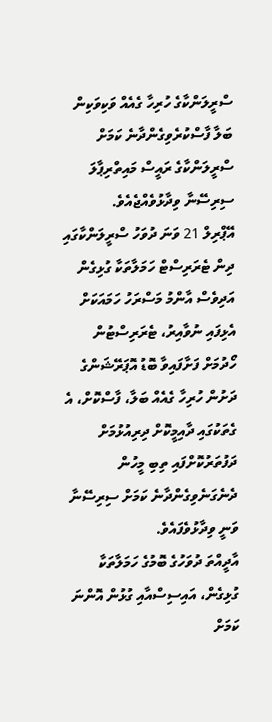ސްރީލަންކާގެ ހުރިހާ ގެއެއް ވަކިވަކިން ބަލާ ފާސްކުރެވިގެންދާނެ ކަމަށް ސްރީލަންކާގެ ރައީސް މައިތްރިޕާލަ ސިރިސޭނާ ވިދާޅުވެއްޖެއެވެ.
އޭޕްރިލް 21 ވަނަ ދުވަހު ސްރީލަންކާގައި ދިން ޓެރަރިސްޓް ހަމަލާތަކާ ގުޅިގެން އަދިވެސް އާންމު މަސްރަހު ހަމައަކަށް އެޅިފައި ނުވާއިރު، ޓެރަރިސްޓުން ހޯދުމަށް ފަށާފައިވާ ބޮޑު އޮޕަރޭޝަންގެ ދަށުން ހުރިހާ ގެއެއް ބަލާ، ފާސްކޮށް، އެ ގެތަކުގައި ދާއިމީކޮށް ދިރިއުޅުމަށް ދަފުތަރުކޮށްފައި ތިބި މީހުން ދެނެގަނެވިގެންދާނެ ކަމަށް ސިރިސޭނާ ވަނީ ވިދާޅުވެފައެވެ.
އާދީއްތަ ދުވަހުގެ ބޮމުގެ ހަމަލާތަކާ ގުޅިގެން، އައިސިސްއާއި ގުޅުން އޮންނަ ކަމަށް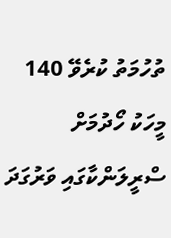ތުހުމަތު ކުރެވޭ 140 މީހަކު ހޯދުމަށް ސްރީލަންކާގައި ވަރުގަދަ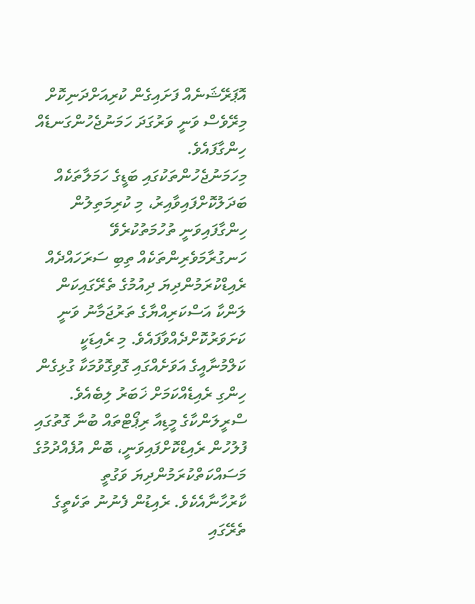އޮޕަރޭޝަނެއް ފަށައިގެން ކުރިއަށްދަނިކޮށް މިރޭވެސް ވަނީ ވަރުގަދަ ހަމަނުޖެހުންގަނޑެއް ހިންގާފައެވެ.
މިހަމަނުޖެހުންތަކުގައި ބަޑީގެ ހަމަލާތަކެއް ބަދަލުކޮށްފައިވާއިރު، މި ކުރިމަތިލުން ހިންގާފައިވަނީ ތުހުމަތުކުރެވޭ ހަނގުރާމަވެރިންތަކެއް ތިބި ސަރަހައްދެއް ރެއިޑްކުރަމުންދިޔަ ދިއުމުގެ ތެރޭގައިކަން ލަންކާ އަސްކަރިއްޔާގެ ތަރުޖަމާނު ވަނީ ކަށަވަރުކޮށްދެއްވާފައެވެ. މި ރެއިޑަކީ ކަލްމުނާއީގެ އަވަށެއްގައި ގޮވިގޮވުމަކާ ގުޅިގެން ހިންގި ރެއިޑެއްކަމަށް ޚަބަރު ލިބެއެވެ.
ސްރީލަންކާގެ މީޑިއާ ރިޕޯޓްތައް ބުނާ ގޮތުގައި ފުލުހުން ރެއިޑްކޮށްފައިވަނީ، ބޮން އުފެއްދުމުގެ މަސައްކަތްކުރަމުންދިޔަ ވަގުތީ ކާރުހާނާއެކެވެ. ރެއިޑުން ފެނުނު ތަކެތީގެ ތެރޭގައި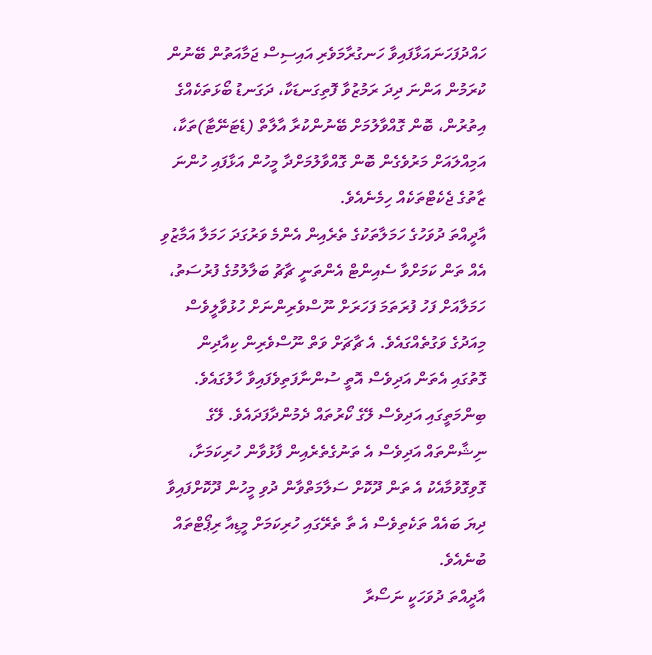ހައްދުފަހަނައަޅާފައިވާ ހަނގުރާމަވެރި އައިސިސް ޖަމާއަތުން ބޭނުން ކުރަމުން އަންނަ ދިދަ ރަމުޒުވާ ފޮތިގަނޑަކާ، ދަގަނޑު ބޯޅަތަކެއްގެ އިތުރުން، ބޮން ގޮއްވާލުމަށް ބޭނުންކުރާ އާލާތް (ޑެޓަނޭޓާ)ތަކާ، އަމިއްލައަށް މަރުވެގެން ބޮން ގޮއްވާލުމަށްދާ މީހުން އަޅާފައި ހުންނަ ޒާތުގެ ޖެކެޓްތަކެއް ހިމެނެއެވެ.
އާދީއްތަ ދުވަހުގެ ހަމަލާތަކުގެ ތެރެއިން އެންމެ ވަރުގަދަ ހަމަލާ އަމާޒުވި އެއް ތަން ކަމަށްވާ ސެއިންޓް އެންތަނީ ޗާޗު ބަލާލުމުގެ ފުރުސަތު، ހަމަލާއަށް ފަހު ފުރަތަމަ ފަހަރަށް ނޫސްވެރިންނަށް ހުޅުވާލީވެސް މިއަދުގެ ވަގުތެއްގައެވެ. އެ ޗާޗަށް ވަތް ނޫސްވެރިން ކިއާދިން ގޮތުގައި އެތަން އަދިވެސް އޮތީ ސުންނާފަތިވެފައިވާ ހާލުގައެވެ. ބިންމަތީގައި އަދިވެސް ލޭގެ ކޯރުތައް ދެމުންދާފަދައެވެ. ލޭގެ ނިޝާންތައް އަދިވެސް އެ ތަނުގެތެރެއިން ފާޅުވާން ހުރިކަމަށާ، ގޮވިގޮވުމާއެކު އެ ތަން ދޫކޮށް ސަލާމަތްވާން ދުވި މީހުން ދޫކޮށްފައިވާ ދިޔަ ބައެއް ތަކެތިވެސް އެ ތާ ތެރޭގައި ހުރިކަމަށް މީޑިއާ ރިޕޯޓްތައް ބުނެއެވެ.
އާދީއްތަ ދުވަހަކީ ނަސޯރާ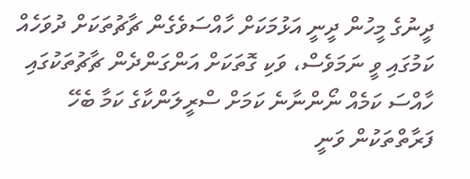ދީނުގެ މީހުން ދީނީ އަޅުމަކަށް ހާއްސަވެގެން ޗާޗުތަކަށް ދުވަހެއް ކަމުގައި ވީ ނަމަވެސް، ވަކި ގޮތަކަށް އަންގަންދެން ޗާޗުތަކުގައި ހާއްސަ ކަމެއް ނޯންނާނެ ކަމަށް ސްރީލަންކާގެ ކަމާ ބެހޭ ފަރާތްތަކުން ވަނީ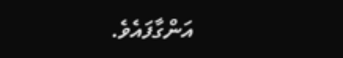އަންގާފައެވެ.